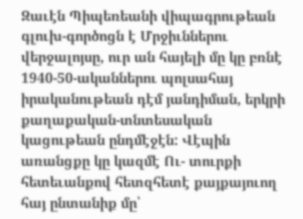Զաւէն Պիպեռեանի վիպագրութեան գլուխ-գործոցն է Մրջիւններու վերջալոյսը, ուր ան հայելի մը կը բռնէ 1940-50-ականներու պոլսահայ իրականութեան դէմ յանդիման, երկրի քաղաքական-տնտեսական կացութեան ընդմէջէն: Վէպին առանցքը կը կազմէ Ու- տուրքի հետեւանքով հետզհետէ քայքայուող հայ ընտանիք մը՝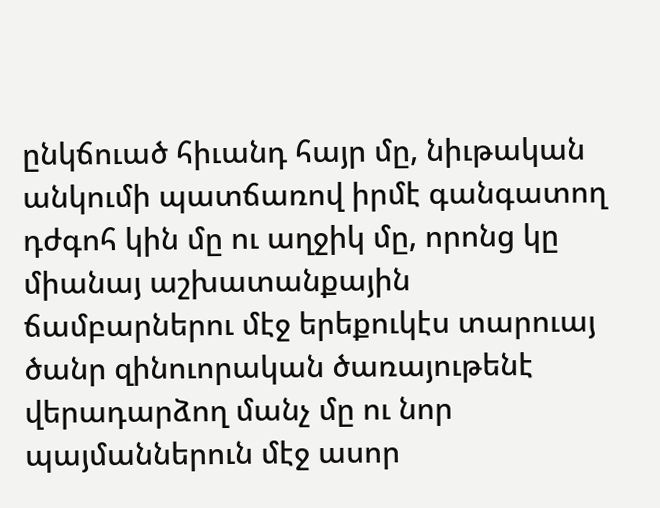ընկճուած հիւանդ հայր մը, նիւթական անկումի պատճառով իրմէ գանգատող դժգոհ կին մը ու աղջիկ մը, որոնց կը միանայ աշխատանքային ճամբարներու մէջ երեքուկէս տարուայ ծանր զինուորական ծառայութենէ վերադարձող մանչ մը ու նոր պայմաններուն մէջ ասոր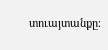տուայտանքը։